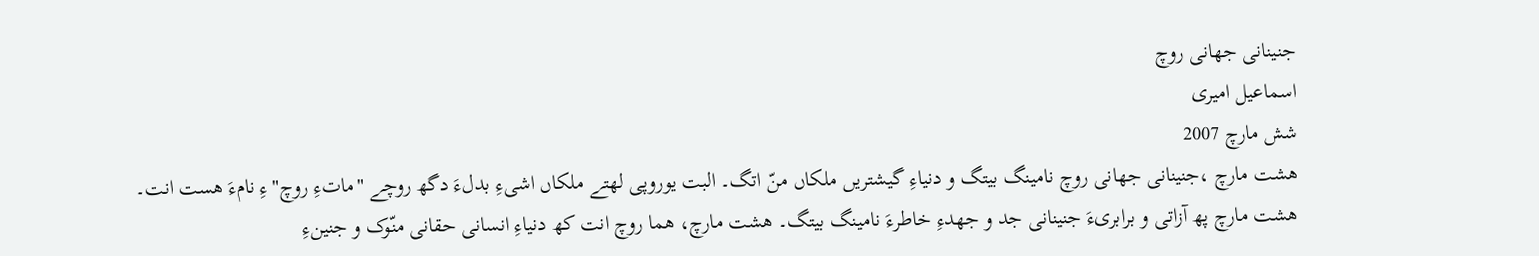جنینانی جھانی روچ
اسماعیل امیری
شش مارچ 2007
ھشت مارچ ،جنینانی جھانی روچ نامینگ بیتگ و دنیاءِ گیشتریں ملکاں منّ اتگ۔ البت یوروپی لھتے ملکاں اشیءِ بدلءَ دگھ روچے "ماتءِ روچ"ءِ نامءَ ھست انت۔
ھشت مارچ پھ آزاتی و برابریءَ جنینانی جد و جھدءِ خاطرءَ نامینگ بیتگ۔ ھشت مارچ، ھما روچ انت کھ دنیاءِ انسانی حقانی منّوک و جنینءِ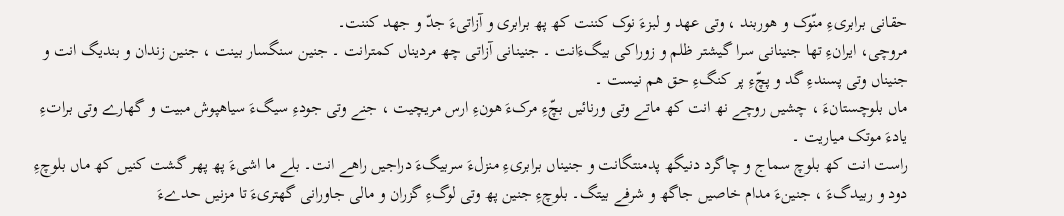حقانی برابریءِ منّوک و ھوربند ، وتی عھد و لبزءَ نوک کننت کھ پھ برابری و آزاتیءَ جدّ و جھد کننت۔
مروچی، ایرانءِ تھا جنینانی سرا گیشتر ظلم و زوراکی بیگءَانت ۔ جنینانی آزاتی چھ مردیناں کمترانت ۔ جنین سنگسار بینت ، جنین زندان و بندیگ انت و جنیناں وتی پسندءِ گد و پچّءِ پر کنگءِ حق ھم نیست ۔
ماں بلوچستانءَ ، چشیں روچے نھ انت کھ ماتے وتی ورنائیں بچّءِ مرکءَ ھونءِ ارس مریچیت ، جنے وتی جودءِ سیگءَ سیاھپوش مبیت و گھارے وتی براتءِ یادءَ موتک میاریت ۔
راست انت کھ بلوچ سماج و چاگرد دنیگھ پدمنتگانت و جنیناں برابریءِ منزلءَ سربیگءَ دراجیں راھے انت۔ بلے ما اشیءَ پھ پھر گشت کنیں کھ ماں بلوچءِ دود و ربیدگءَ ، جنینءَ مدام خاصیں جاگھ و شرفے بیتگ۔ بلوچءِ جنین پھ وتی لوگءِ گزران و مالی جاورانی گھتریءَ تا مزنیں حدےءَ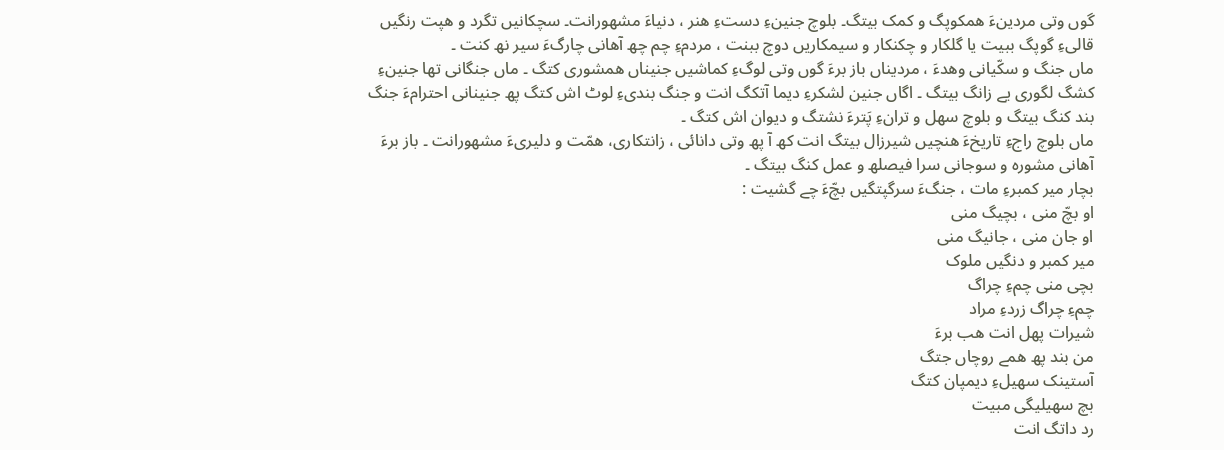گوں وتی مردینءَ ھمکوپگ و کمک بیتگ۔ بلوچ جنینءِ دستءِ ھنر ، دنیاءَ مشھورانت۔ سچکانیں تگرد و ھپت رنگیں قالیءِ گوپگ ببیت یا گلکار و چکنکار و سیمکاریں دوچ ببنت ، مردمءِ چم چھ آھانی چارگءَ سیر نھ کنت ۔
ماں جنگ و سکّیانی وھدءَ ، مردیناں باز برءَ گوں وتی لوگءِ کماشیں جنیناں ھمشوری کتگ ۔ ماں جنگانی تھا جنینءِ کشگ لگوری یے زانگ بیتگ ۔ اگاں جنین لشکرءِ دیما آتکگ انت و جنگ بندیءِ لوٹ اش کتگ پھ جنینانی احترامءَ جنگ بند کنگ بیتگ و بلوچ سھل و ترانءِ پَترءَ نشتگ و دیوان اش کتگ ۔
ماں بلوچ راجءِ تاریخءَ ھنچیں شیرزال بیتگ انت کھ آ پھ وتی دانائی ، زانتکاری، ھمّت و دلیریءَ مشھورانت ۔ باز برءَ آھانی مشورہ و سوجانی سرا فیصلھ و عمل کنگ بیتگ ۔
بچار میر کمبرءِ مات ، جنگءَ سرگپتگیں بچّءَ چے گشیت :
او بچّ منی ، بچیگ منی
او جان منی ، جانیگ منی
میر کمبر و دنگیں ملوک
بچی منی چمءِ چراگ
چمءِ چراگ زردءِ مراد
شیرات پھل انت ھب برءَ
من بند پھ ھمے روچاں جتگ
آستینک سھیلءِ دیمپان کتگ
بچ سھیلیگی مبیت
رد داتگ انت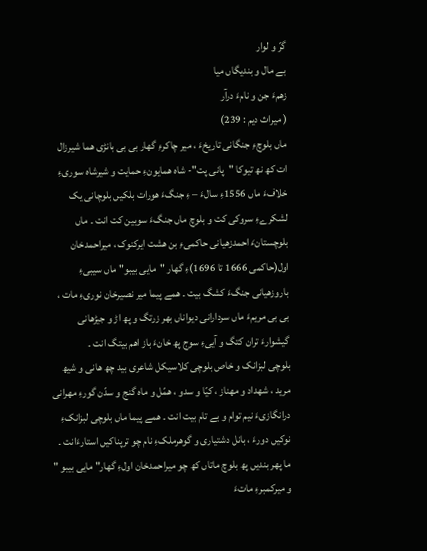گرّ و لوار
بے مال و بندیگاں میا
زھمءَ جن و نامءَ درآر
( میراث دیم : 239)
ماں بلوچءِ جنگانی تاریخءَ ، میر چاکرءِ گھار بی بی بانڑی ھما شیرزال ات کھ نھ تیوکا "پانی پت"- شاہ ھمایونءِ حمایت و شیرشاہ سوریءِ خلافءَ ماں 1556ءِ سالءَ – ءِ جنگءَ ھورات بلکیں بلوچانی یک لشکرےءِ سروکی کت و بلوچ ماں جنگءَ سوبین کت انت ۔ ماں بلوچستانءَ احمدزھیانی حاکمیءِ بن ھشت ایرکنوک ، میراحمدخان اول(حاکمی 1666 تا 1696)ءِ گھار "مایی بیبو" ماں سیبیءِ باروزھیانی جنگءَ کشگ بیت ۔ ھمے پیما میر نصیرخان نوریءِ مات ، بی بی مریمءَ ماں سردارانی دیواناں بھر زرتگ و پھ اڑ و جیڑھانی گیشوارءَ تران کتگ و آییءِ سوج پھ خانءَ باز اھم بیتگ انت ۔
بلوچی لبزانک و خاص بلوچی کلاسیکل شاعری بید چھ ھانی و شیھ مرید ، شھداد و مھناز ، کیّا و سدو ، ھمّل و ماہ گنج و سدّن گورءِ مھرانی درانگازیءَ نیم توام و بے تام بیت انت ۔ ھمے پیما ماں بلوچی لبزانکءِ نوکیں دورءَ ، بانل دشتیاری و گوھرملکءِ نام چو ترپناکیں استارءَانت ۔
ما پھر بندیں پھ بلوچ ماتاں کھ چو میراحمدخان اولءِ گھار" مایی بیبو " و میرکمبرءِ ماتءَ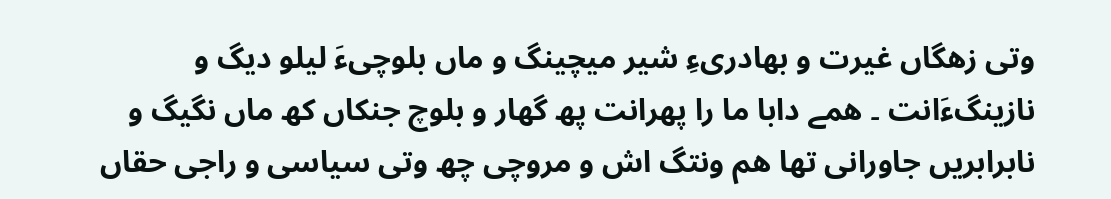وتی زھگاں غیرت و بھادریءِ شیر میچینگ و ماں بلوچیءَ لیلو دیگ و نازینگءَانت ۔ ھمے دابا ما را پھرانت پھ گھار و بلوچ جنکاں کھ ماں نگیگ و نابرابریں جاورانی تھا ھم ونتگ اش و مروچی چھ وتی سیاسی و راجی حقاں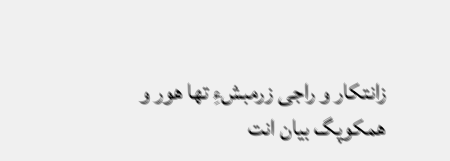زانتکار و راجی زرمبشءِ تھا ھور و ھمکوپگ بیان انت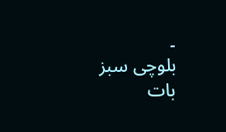۔
بلوچی سبز بات